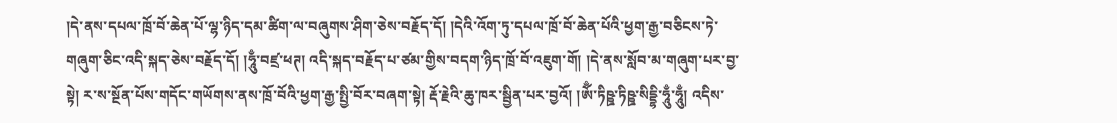།དེ་ནས་དཔལ་ཁྲོ་བོ་ཆེན་པོ་ལྷ་ཉིད་དམ་ཚིག་ལ་བཞུགས་ཤིག་ཅེས་བརྗོད་དོ། །དེའི་འོག་ཏུ་དཔལ་ཁྲོ་བོ་ཆེན་པོའི་ཕྱག་རྒྱ་བཅིངས་ཏེ་གཞུག་ཅིང་འདི་སྐད་ཅེས་བརྗོད་དོ། །ཧཱུྃ་བཛྲ་ཕཊ། འདི་སྐད་བརྗོད་པ་ཙམ་གྱིས་བདག་ཉིད་ཁྲོ་བོ་འཇུག་གོ། །དེ་ནས་སློབ་མ་གཞུག་པར་བྱ་སྟེ། ར་ས་སྔོན་པོས་གདོང་གཡོགས་ནས་ཁྲོ་བོའི་ཕྱག་རྒྱ་སྤྱི་བོར་བཞག་སྟེ། རྡོ་རྗེའི་ཆུ་ཁར་སྦྱིན་པར་བྱའོ། །ཨོྃ་ཏིཥྛ་ཏིཥྛ་སིདྡྷི་ཧཱུྃ་ཧཱུྃ། འདིས་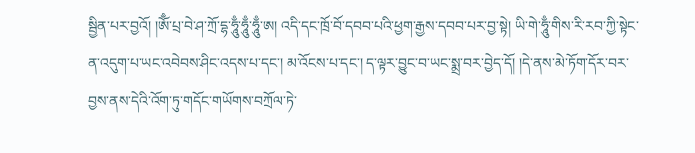སྦྱིན་པར་བྱའོ། །ཨོྃ་པྲ་བེ་ཤ་ཀྲོ་དྷ་ཧཱུྃ་ཧཱུྃ་ཧཱུྃ་ཨ། འདི་དང་ཁྲོ་བོ་དབབ་པའི་ཕྱག་རྒྱས་དབབ་པར་བྱ་སྟེ། ཡི་གེ་ཧཱུྃ་གིས་རི་རབ་ཀྱི་སྟེང་ན་འདུག་པ་ཡང་འབེབས་ཤིང་འདས་པ་དང་། མ་འོངས་པ་དང་། ད་ལྟར་བྱུང་བ་ཡང་སྨྲ་བར་བྱེད་དོ། །དེ་ནས་མེ་ཏོག་དོར་བར་བྱས་ནས་དེའི་འོག་ཏུ་གདོང་གཡོགས་བཀྲོལ་ཏེ་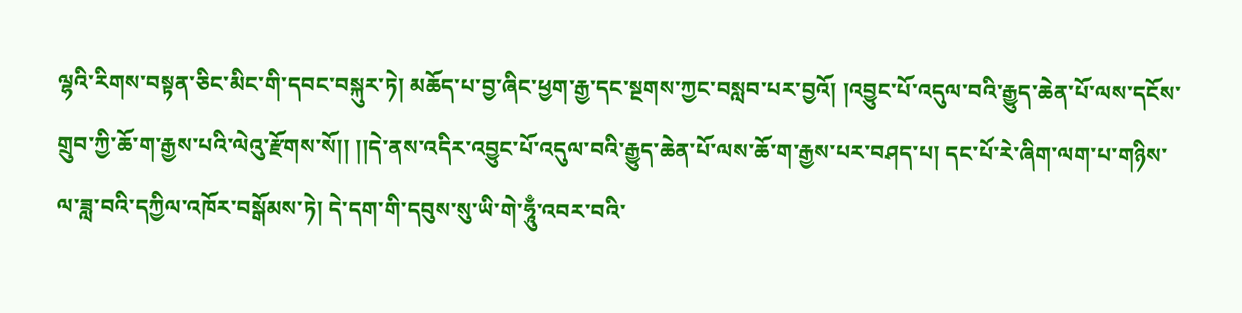ལྷའི་རིགས་བསྟན་ཅིང་མིང་གི་དབང་བསྐུར་ཏེ། མཆོད་པ་བྱ་ཞིང་ཕྱག་རྒྱ་དང་སྔགས་ཀྱང་བསླབ་པར་བྱའོ། །འབྱུང་པོ་འདུལ་བའི་རྒྱུད་ཆེན་པོ་ལས་དངོས་གྲུབ་ཀྱི་ཆོ་ག་རྒྱས་པའི་ལེའུ་རྫོགས་སོ།། །།དེ་ནས་འདིར་འབྱུང་པོ་འདུལ་བའི་རྒྱུད་ཆེན་པོ་ལས་ཆོ་ག་རྒྱས་པར་བཤད་པ། དང་པོ་རེ་ཞིག་ལག་པ་གཉིས་ལ་ཟླ་བའི་དཀྱིལ་འཁོར་བསྒོམས་ཏེ། དེ་དག་གི་དབུས་སུ་ཡི་གེ་ཧཱུྃ་འབར་བའི་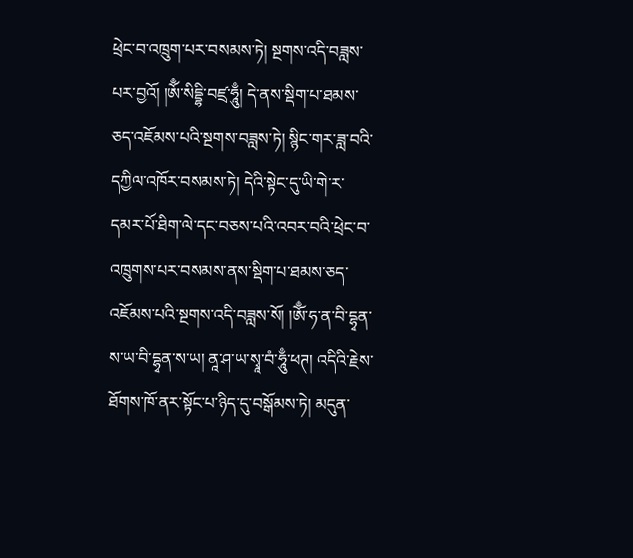ཕྲེང་བ་འཁྲུག་པར་བསམས་ཏེ། སྔགས་འདི་བཟླས་པར་བྱའོ། །ཨོྃ་སིདྡྷི་བཛྲ་ཧཱུྃ། དེ་ནས་སྡིག་པ་ཐམས་ཅད་འཇོམས་པའི་སྔགས་བཟླས་ཏེ། སྙིང་གར་ཟླ་བའི་དཀྱིལ་འཁོར་བསམས་ཏེ། དེའི་སྟེང་དུ་ཡི་གེ་ར་དམར་པོ་ཐིག་ལེ་དང་བཅས་པའི་འབར་བའི་ཕྲེང་བ་འཁྲུགས་པར་བསམས་ནས་སྡིག་པ་ཐམས་ཅད་འཇོམས་པའི་སྔགས་འདི་བཟླས་སོ། །ཨོྃ་ཧ་ན་བི་དྷྭན་ས་ཡ་བི་དྷྭན་ས་ཡ། ནཱ་ཤ་ཡ་སྭཱ་བཾ་ཧཱུྃ་ཕཊ། འདིའི་རྗེས་ཐོགས་ཁོ་ནར་སྟོང་པ་ཉིད་དུ་བསྒོམས་ཏེ། མདུན་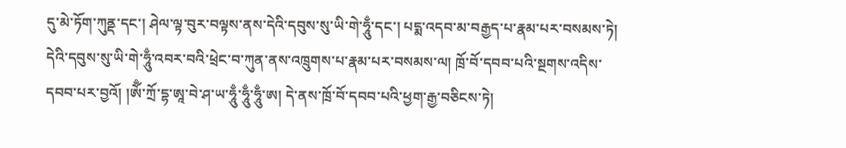དུ་མེ་ཏོག་ཀུནྡ་དང་། ཤེལ་ལྟ་བུར་བལྟས་ནས་དེའི་དབུས་སུ་ཡི་གེ་ཧཱུྃ་དང་། པདྨ་འདབ་མ་བརྒྱད་པ་རྣམ་པར་བསམས་ཏེ། དེའི་དབུས་སུ་ཡི་གེ་ཧཱུྃ་འབར་བའི་ཕྲེང་བ་ཀུན་ནས་འཁྲུགས་པ་རྣམ་པར་བསམས་ལ། ཁྲོ་བོ་དབབ་པའི་སྔགས་འདིས་དབབ་པར་བྱའོ། །ཨོྃ་ཀྲོ་དྷ་ཨཱ་བེ་ཤ་ཡ་ཧཱུྃ་ཧཱུྃ་ཧཱུྃ་ཨ། དེ་ནས་ཁྲོ་བོ་དབབ་པའི་ཕྱག་རྒྱ་བཅིངས་ཏེ།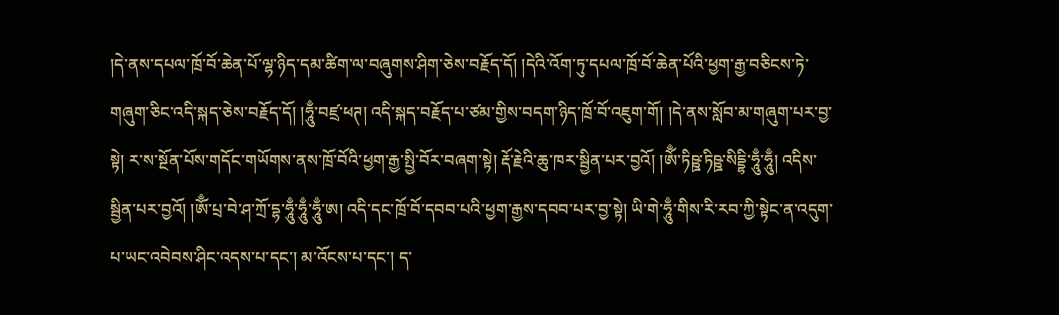།དེ་ནས་དཔལ་ཁྲོ་བོ་ཆེན་པོ་ལྷ་ཉིད་དམ་ཚིག་ལ་བཞུགས་ཤིག་ཅེས་བརྗོད་དོ། །དེའི་འོག་ཏུ་དཔལ་ཁྲོ་བོ་ཆེན་པོའི་ཕྱག་རྒྱ་བཅིངས་ཏེ་གཞུག་ཅིང་འདི་སྐད་ཅེས་བརྗོད་དོ། །ཧཱུྃ་བཛྲ་ཕཊ། འདི་སྐད་བརྗོད་པ་ཙམ་གྱིས་བདག་ཉིད་ཁྲོ་བོ་འཇུག་གོ། །དེ་ནས་སློབ་མ་གཞུག་པར་བྱ་སྟེ། ར་ས་སྔོན་པོས་གདོང་གཡོགས་ནས་ཁྲོ་བོའི་ཕྱག་རྒྱ་སྤྱི་བོར་བཞག་སྟེ། རྡོ་རྗེའི་ཆུ་ཁར་སྦྱིན་པར་བྱའོ། །ཨོྃ་ཏིཥྛ་ཏིཥྛ་སིདྡྷི་ཧཱུྃ་ཧཱུྃ། འདིས་སྦྱིན་པར་བྱའོ། །ཨོྃ་པྲ་བེ་ཤ་ཀྲོ་དྷ་ཧཱུྃ་ཧཱུྃ་ཧཱུྃ་ཨ། འདི་དང་ཁྲོ་བོ་དབབ་པའི་ཕྱག་རྒྱས་དབབ་པར་བྱ་སྟེ། ཡི་གེ་ཧཱུྃ་གིས་རི་རབ་ཀྱི་སྟེང་ན་འདུག་པ་ཡང་འབེབས་ཤིང་འདས་པ་དང་། མ་འོངས་པ་དང་། ད་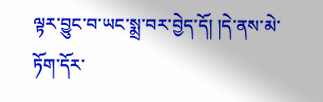ལྟར་བྱུང་བ་ཡང་སྨྲ་བར་བྱེད་དོ། །དེ་ནས་མེ་ཏོག་དོར་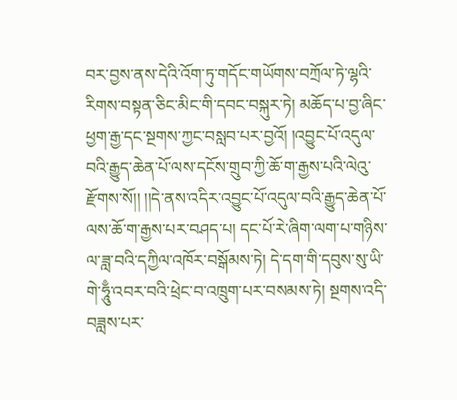བར་བྱས་ནས་དེའི་འོག་ཏུ་གདོང་གཡོགས་བཀྲོལ་ཏེ་ལྷའི་རིགས་བསྟན་ཅིང་མིང་གི་དབང་བསྐུར་ཏེ། མཆོད་པ་བྱ་ཞིང་ཕྱག་རྒྱ་དང་སྔགས་ཀྱང་བསླབ་པར་བྱའོ། །འབྱུང་པོ་འདུལ་བའི་རྒྱུད་ཆེན་པོ་ལས་དངོས་གྲུབ་ཀྱི་ཆོ་ག་རྒྱས་པའི་ལེའུ་རྫོགས་སོ།། །།དེ་ནས་འདིར་འབྱུང་པོ་འདུལ་བའི་རྒྱུད་ཆེན་པོ་ལས་ཆོ་ག་རྒྱས་པར་བཤད་པ། དང་པོ་རེ་ཞིག་ལག་པ་གཉིས་ལ་ཟླ་བའི་དཀྱིལ་འཁོར་བསྒོམས་ཏེ། དེ་དག་གི་དབུས་སུ་ཡི་གེ་ཧཱུྃ་འབར་བའི་ཕྲེང་བ་འཁྲུག་པར་བསམས་ཏེ། སྔགས་འདི་བཟླས་པར་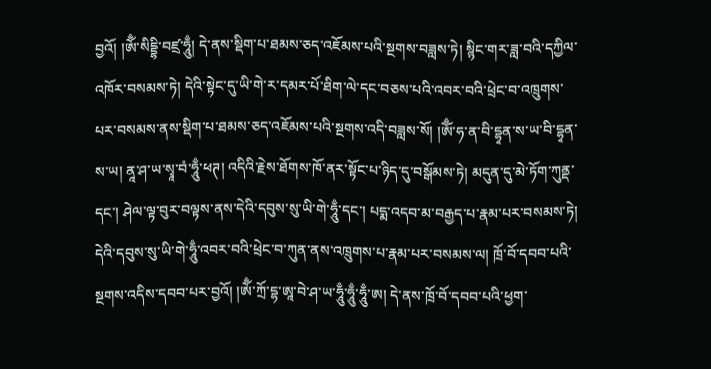བྱའོ། །ཨོྃ་སིདྡྷི་བཛྲ་ཧཱུྃ། དེ་ནས་སྡིག་པ་ཐམས་ཅད་འཇོམས་པའི་སྔགས་བཟླས་ཏེ། སྙིང་གར་ཟླ་བའི་དཀྱིལ་འཁོར་བསམས་ཏེ། དེའི་སྟེང་དུ་ཡི་གེ་ར་དམར་པོ་ཐིག་ལེ་དང་བཅས་པའི་འབར་བའི་ཕྲེང་བ་འཁྲུགས་པར་བསམས་ནས་སྡིག་པ་ཐམས་ཅད་འཇོམས་པའི་སྔགས་འདི་བཟླས་སོ། །ཨོྃ་ཧ་ན་བི་དྷྭན་ས་ཡ་བི་དྷྭན་ས་ཡ། ནཱ་ཤ་ཡ་སྭཱ་བཾ་ཧཱུྃ་ཕཊ། འདིའི་རྗེས་ཐོགས་ཁོ་ནར་སྟོང་པ་ཉིད་དུ་བསྒོམས་ཏེ། མདུན་དུ་མེ་ཏོག་ཀུནྡ་དང་། ཤེལ་ལྟ་བུར་བལྟས་ནས་དེའི་དབུས་སུ་ཡི་གེ་ཧཱུྃ་དང་། པདྨ་འདབ་མ་བརྒྱད་པ་རྣམ་པར་བསམས་ཏེ། དེའི་དབུས་སུ་ཡི་གེ་ཧཱུྃ་འབར་བའི་ཕྲེང་བ་ཀུན་ནས་འཁྲུགས་པ་རྣམ་པར་བསམས་ལ། ཁྲོ་བོ་དབབ་པའི་སྔགས་འདིས་དབབ་པར་བྱའོ། །ཨོྃ་ཀྲོ་དྷ་ཨཱ་བེ་ཤ་ཡ་ཧཱུྃ་ཧཱུྃ་ཧཱུྃ་ཨ། དེ་ནས་ཁྲོ་བོ་དབབ་པའི་ཕྱག་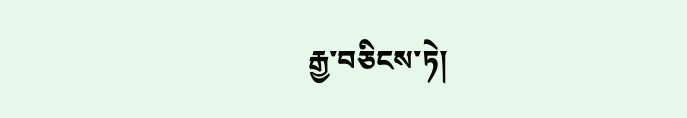རྒྱ་བཅིངས་ཏེ།